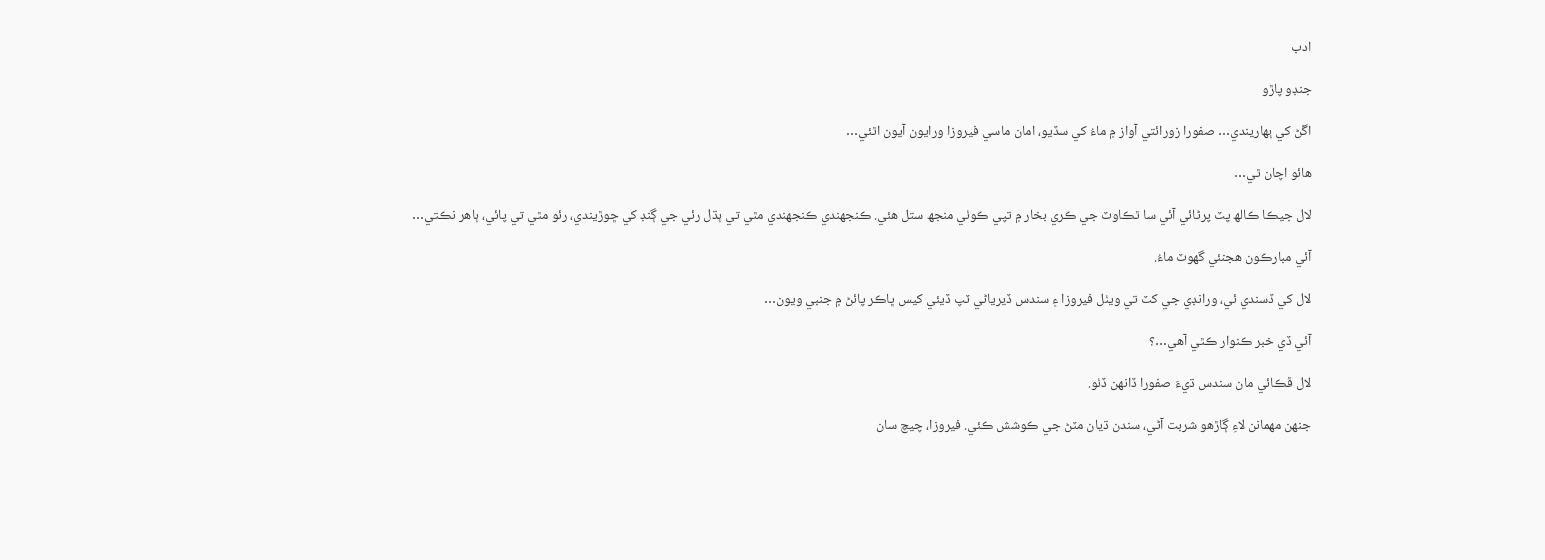ادب

جنڊو پاڙو

اڱڻ کي ٻھاريندي… صفورا زورائتي آواز ۾ ماءُ کي سڏيو، امان ماسي فيروزا ورايون آيون اٿئي…

ھائو اچان ٿي…

لال جيڪا ڪالھ پٽ پرڻائي آئي سا ٿڪاوٽ جي ڪري بخار ۾ تپي ڪوٺي منجھ ستل ھئي. ڪنجھندي ڪنجھندي مٿي تي ٻڌل رئي جي ڳنڊ کي ڇوڙيندي، رئو مٿي تي پائي، ٻاھر نڪتي…

آئي مبارڪون ھجنئي گھوٽ ماءُ.

لال کي ڏسندي ئي، ورانڊي جي کٽ تي ويٺل فيروزا ۽ سندس ڏيرياڻي ٽپ ڏيئي کيس ڀاڪر پائڻ ۾ جنبي ويون…

آئي ڏي خبر ڪنوار ڪٿي آھي…؟

لال ڦڪائي مان سندس ڌيءَ صفورا ڏانھن ڏٺو.

جنھن مھمانن لاءِ ڳاڙھو شربت آڻي، سندن ڌيان مٽڻ جي ڪوشش ڪئي. فيروزا، چيچ سان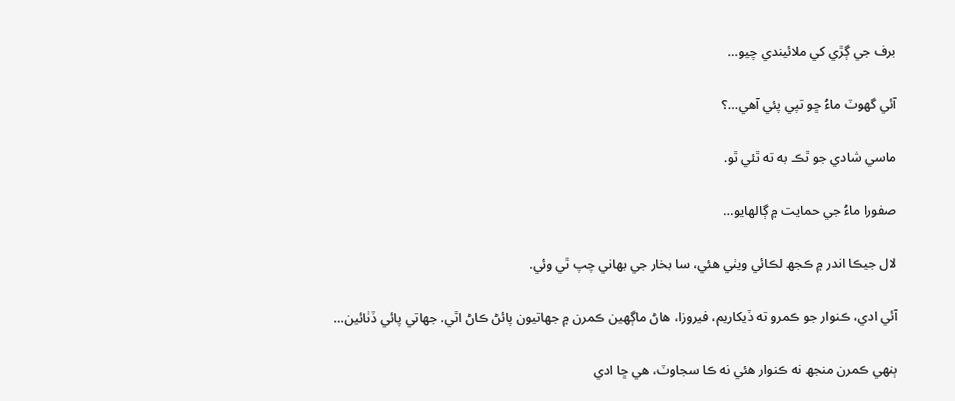برف جي ڳڙي کي ملائيندي چيو…

آئي گھوٽ ماءُ ڇو تپي پئي آھي…؟

ماسي شادي جو ٿڪ به ته ٿئي ٿو.

صفورا ماءُ جي حمايت ۾ ڳالھايو…

لال جيڪا اندر ۾ ڪجھ لڪائي ويٺي ھئي، سا بخار جي بھاني چپ ٿي وئي.

آئي ادي، ڪنوار جو ڪمرو ته ڏيکاريم، فيروزا، ھاڻ ماڳھين ڪمرن ۾ جھاتيون پائڻ ڪاڻ اٿي. جھاتي پائي ڏٺائين…

ٻنھي ڪمرن منجھ نه ڪنوار ھئي نه ڪا سجاوٽ، ھي ڇا ادي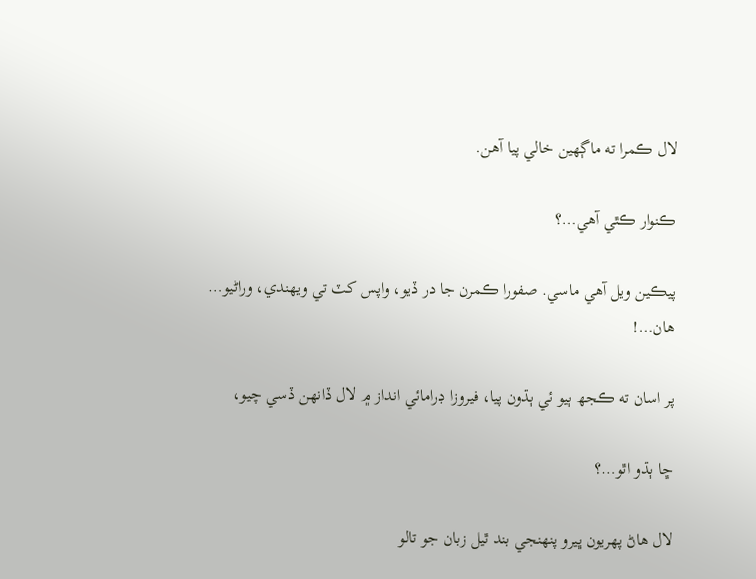لال ڪمرا ته ماڳھين خالي پيا آھن.

ڪنوار ڪٿي آھي…؟

پيڪين ويل آھي ماسي. صفورا ڪمرن جا در ڏيو، واپس کٽ تي ويھندي، وراڻيو… ھان…!

پر اسان ته ڪجھ ٻيو ئي ٻڌون پيا، فيروزا ڊرامائي انداز ۾ لال ڏانھن ڏسي چيو،

ڇا ٻڌو اٿو…؟

لال ھاڻ پھريون ڀيرو پنھنجي بند ٿيل زبان جو تالو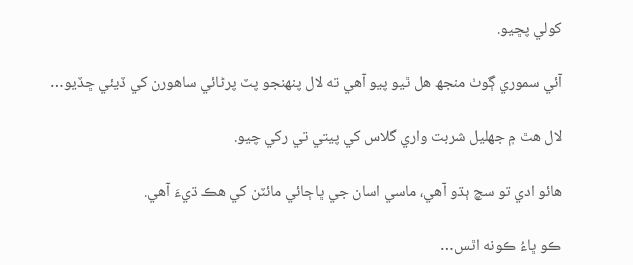کولي پڇيو.

آئي سموري ڳوٺ منجھ ھل ٿيو پيو آھي ته لال پنھنجو پٽ پرڻائي ساھورن کي ڏيئي ڇڏيو…

لال ھٿ ۾ جھليل شربت واري گلاس کي پيتي تي رکي چيو.

ھائو ادي تو سچ ٻڌو آھي، ماسي اسان جي ڀاڄائي مائٽن کي ھڪ ڌيءَ آھي.

ڪو ڀاءُ ڪونه اٿس…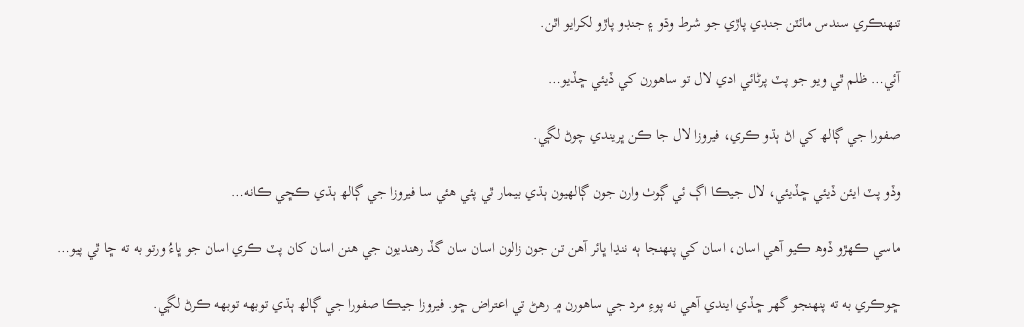تنھنڪري سندس مائٽن جنڊي پاڙي جو شرط وڌو ۽ جنڊو پاڙو لکرايو اٿن.

آئي… ظلم ٿي ويو جو پٽ پرڻائي ادي لال تو ساھورن کي ڏيئي ڇڏيو…

صفورا جي ڳالھ کي اڻ ٻڌو ڪري، فيروزا لال جا ڪن ڀريندي چوڻ لڳي.

وڏو پٽ ايئن ڏيئي ڇڏيئي، لال جيڪا اڳ ئي ڳوٺ وارن جون ڳالھيون ٻڌي بيمار ٿي پئي ھئي سا فيروزا جي ڳالھ ٻڌي ڪڇي ڪانه…

ماسي ڪھڙو ڏوھ ڪيو آھي اسان، اسان کي پنھنجا ٻه ننڍا ڀائر آھن تن جون زالون اسان سان گڏ رھنديون جي ھنن اسان کان پٽ ڪري اسان جو ڀاءُ ورتو به ته ڇا ٿي پيو…

ڇوڪري به ته پنھنجو گھر ڇڏي ايندي آھي نه پوءِ مرد جي ساھورن ۾ رھڻ تي اعتراض ڇو. فيروزا جيڪا صفورا جي ڳالھ ٻڌي توبھه توبھه ڪرڻ لڳي.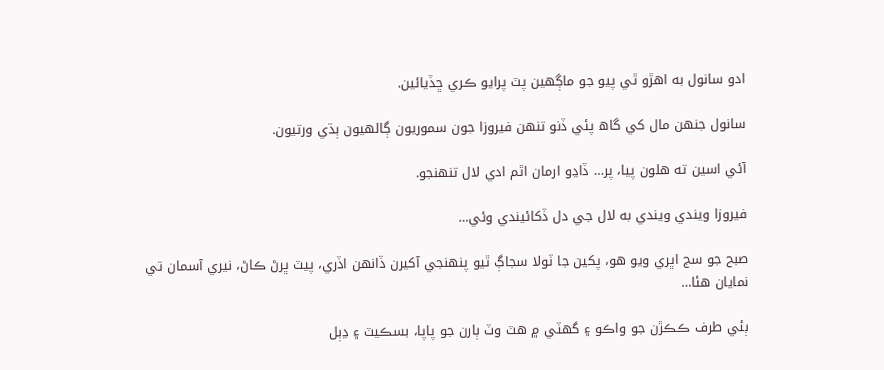ادو سانول به اھڙو ٿي پيو جو ماڳھين پٽ پرايو ڪري ڇڏيائين.

سانول جنھن مال کي گاھ پئي ڏنو تنھن فيروزا جون سموريون ڳالھيون ٻڌي ورتيون.

آئي اسين ته ھلون پيا، پر… ڏاڍو ارمان اٿم ادي لال تنھنجو.

فيروزا ويندي ويندي به لال جي دل ڏکائيندي وئي…

صبح جو سج اڀري ويو ھو، پکين جا ٽولا سجاڳ ٿيو پنھنجي آکيرن ڏانھن اڏري، پيٽ ڀرڻ ڪاڻ، نيري آسمان تي نمايان ھئا…

ٻئي طرف ڪڪڙن جو واڪو ۽ گھٽي ۾ ھٽ وٽ ٻارن جو پاپا، بسڪيٽ ۽ ڍٻل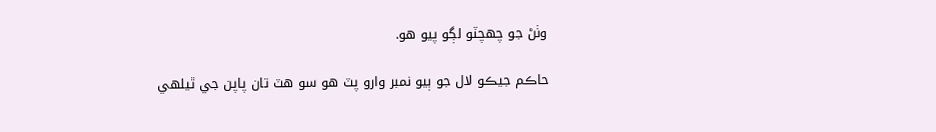وٺڻ جو چھچٽو لڳو پيو ھو.

حاڪم جيڪو لال جو ٻيو نمبر وارو پٽ ھو سو ھٽ تان پاپن جي ٿيلهي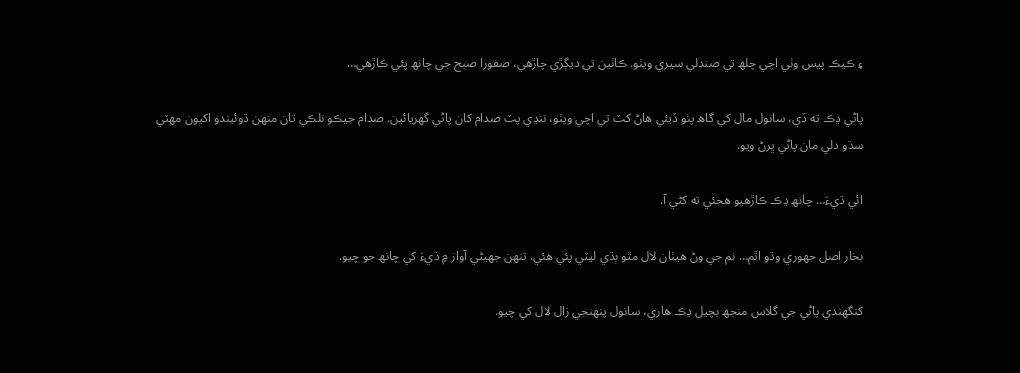۽ ڪيڪ پيس وٺي اچي چلھ تي صندلي سيري ويٺو. ڪاٺين تي ديڳڙي چاڙھي، صفورا صبح جي چانھ پئي ڪاڙھي…

پاڻي ڍڪ ته ڏي، سانول مال کي گاھ پٺو ڏيئي ھاڻ کٽ تي اچي ويٺو، ننڍي پٽ صدام کان پاڻي گھريائين. صدام جيڪو نلڪي تان منھن ڌوئيندو اکيون مھٽي سڌو دلي مان پاڻي ڀرڻ ويو.

ائي ڌيءَ… چانھ ڍڪ ڪاڙھيو ھجئي ته کڻي آ.

بخار اصل جھوري وڌو اٿم… نم جي وڻ ھيٺان لال مٿو ٻڌي ليٽي پئي ھئي. تنھن جھيڻي آواز ۾ ڌيءَ کي چانھ جو چيو.

کنگهندي پاڻي جي گلاس منجھ بچيل ڍڪ ھاري، سانول پنھنجي زال لال کي چيو.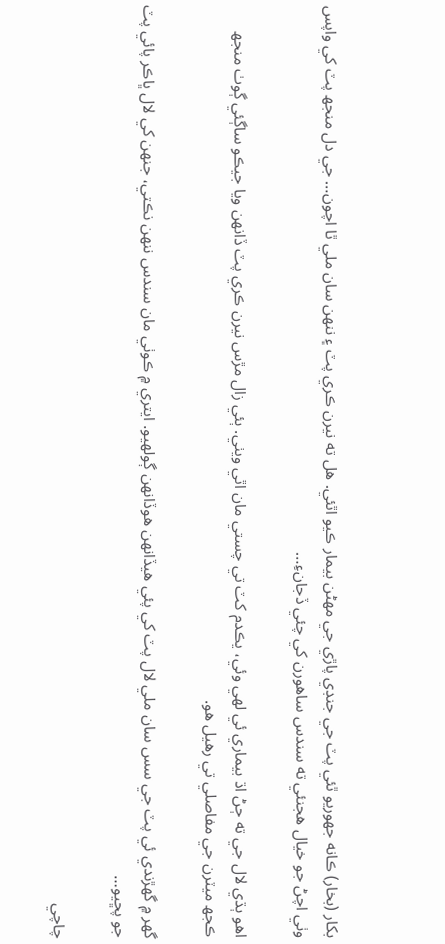بکار (بخار) ڪانه جھوريو ٿئي پٽ جي جنڊي پاڙي جي مھڻن بيمار ڪيو اٿئي. هل ته نيرن ڪري پٽ ۽ ننھن سان ملي ٿا اچون… جي دل منجھ پٽ کي واپس وٺي اچڻ جو خيال ھجنئي ته سندس ساھورن کي چئي ڏجانءِ…

اھو ٻڌي لال جي ته ڄڻ اڌ بيماري ئي لھي وئي، يڪدم کٽ تي چستي مان اٿي ويٺي. ٻئي زال مڙس نيرن ڪري پٽ ڏانھن ويا جيڪو ساڳئي ڳوٺ منجھ ڪجھ ميٽرن جي مفاصلي تي رھيل ھو.

گھر ۾ گھڙندي ئي پٽ جي سس سان ملي لال پٽ کي پئي ھيڏانھن ھوڏانھن ڳولھيو. ايتري ۾ ڪوٺي مان سندس ننھن نڪتي، جنھن کي لال ڀاڪر پائي پٽ جو پڇيو…

چاچي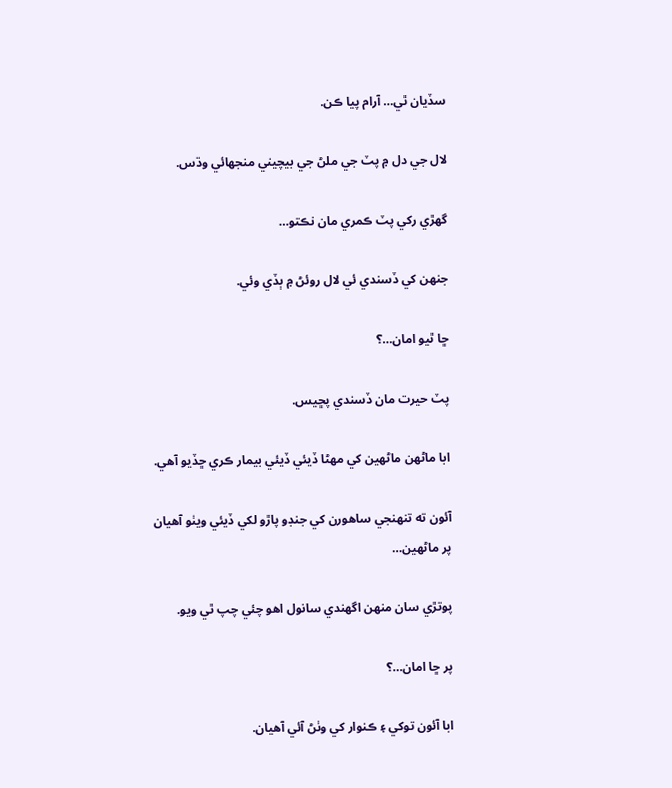سڏيان ٿي… آرام پيا ڪن.

لال جي دل ۾ پٽ جي ملڻ جي بيچيني منجھائي وڌس.

گھڙي رکي پٽ ڪمري مان نڪتو…

جنھن کي ڏسندي ئي لال روئڻ ۾ ٻڏي وئي.

ڇا ٿيو امان…؟

پٽ حيرت مان ڏسندي پڇيس.

ابا ماڻھن ماڻھين کي مھڻا ڏيئي ڏيئي بيمار ڪري ڇڏيو آھي.

آئون ته تنھنجي ساھورن کي جنڊو پاڙو لکي ڏيئي ويٺو آھيان پر ماڻھين…

پوتڙي سان منھن اگھندي سانول اھو چئي چپ ٿي ويو.

پر ڇا امان…؟

ابا آئون توکي ۽ ڪنوار کي وٺڻ آئي آھيان.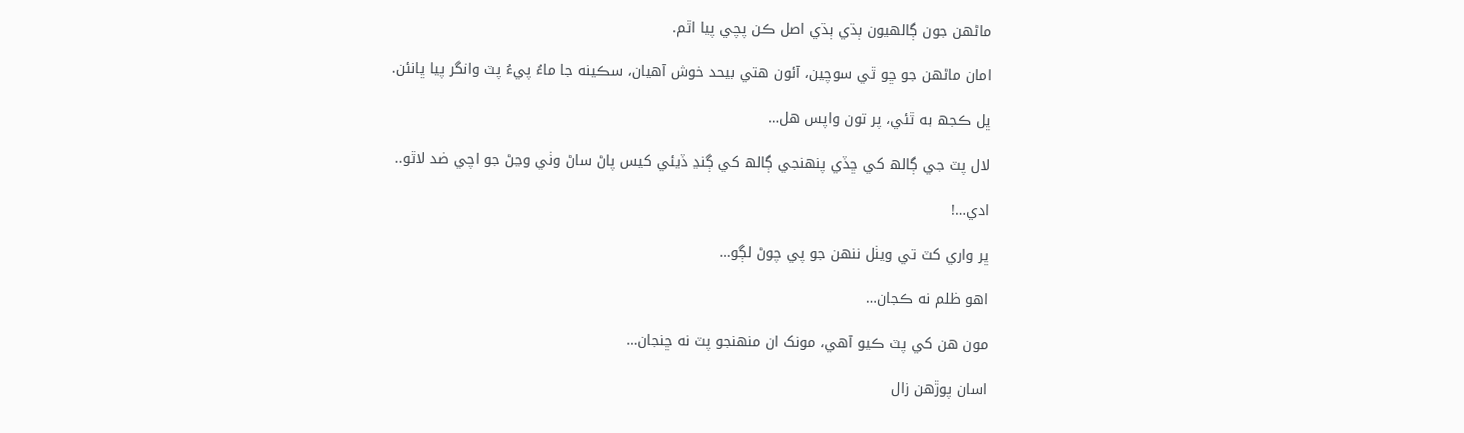ماڻھن جون ڳالھيون ٻڌي ٻڌي اصل ڪن پچي پيا اٿم.

امان ماڻھن جو ڇو ٿي سوچين، آئون ھتي بيحد خوش آھيان، سڪينه جا ماءُ پيءُ پٽ وانگر پيا ڀانئن.

ڀل ڪجھ به ٿئي، پر تون واپس ھل…

لال پٽ جي ڳالھ کي ڇڏي پنھنجي ڳالھ کي ڳنڍ ڏيئي کيس پاڻ ساڻ وٺي وڃڻ جو اچي ضد لاٿو..

ادي…!

ڀر واري کٽ تي ويٺل ننھن جو پي چوڻ لڳو…

اھو ظلم نه ڪجان…

مون ھن کي پٽ ڪيو آھي، مونک ان منھنجو پٽ نه ڇنجان…

اسان پوڙھن زال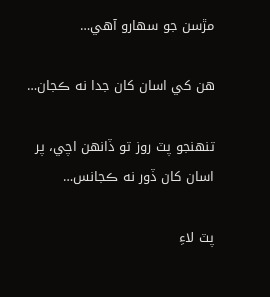مڙسن جو سھارو آھي…

ھن کي اسان کان جدا نه ڪجان…

تنھنجو پٽ روز تو ڏانھن اچي، پر اسان کان ڏور نه ڪجانس…

پٽ لاءِ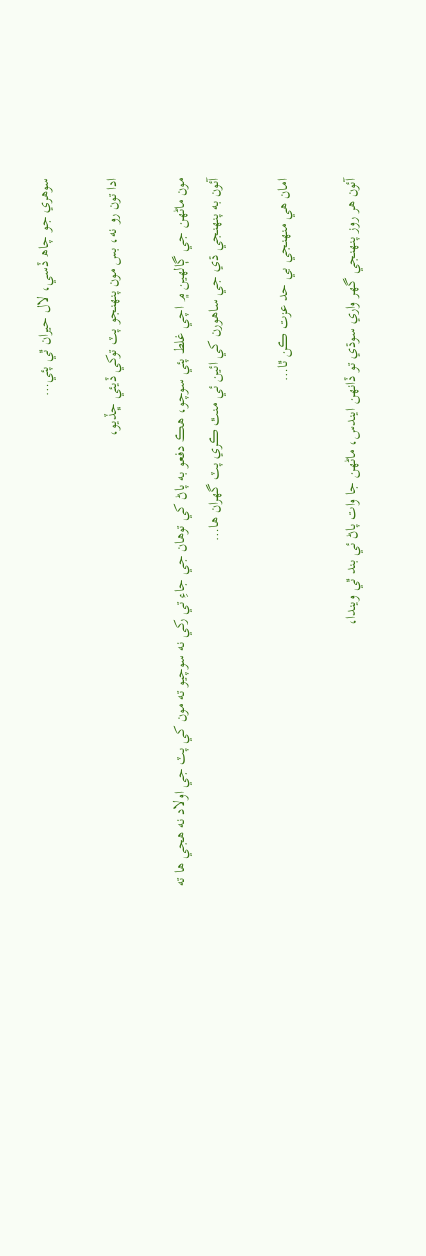سوھري جو چاھ ڏسي، لال حيران ٿي پئي…

ادا تون رو نه، بس مون پنھنجو پٽ توکي ڏيئي ڇڏيو،

مون ماڻھن جي ڳالھين ۾ اچي غلط پئي سوچو، ھڪ دفعو به پاڻ کي توھان جي جاءِ تي رکي نه سوچيو ته مون کي پٽ جي اولاد نه ھجي ھا ته آئون به پنھنجي ڌي جي ساھورن کي ائين ئي منٿ ڪري پٽ گھران ھا…

امان ھي منھنجي بي حد عزت ڪن ٿا…

آئون ھر روز پنھنجي گھر واري سوڌي تو ڏانھن ايندس، ماڻھن جا وات پاڻ ئي بند ٿي ويندا،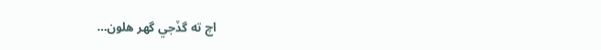اچ ته گڏجي گھر ھلون…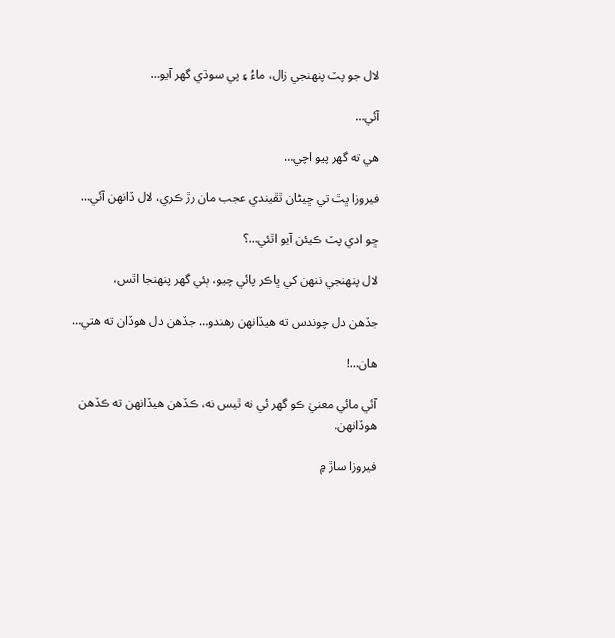لال جو پٽ پنھنجي زال، ماءُ ۽ پي سوڌي گھر آيو…

آئي…

ھي ته گھر پيو اچي…

فيروزا ڀٿ تي ڇيڻان ٿڦيندي عجب مان رڙ ڪري، لال ڏانھن آئي…

ڇو ادي پٽ ڪيئن آيو اٿئي…؟

لال پنھنجي ننھن کي ڀاڪر پائي چيو، ٻئي گھر پنھنجا اٿس،

جڏھن دل چوندس ته ھيڏانھن رھندو… جڏھن دل ھوڏان ته ھتي…

ھان…!

آئي مائي معنيٰ ڪو گھر ئي نه ٿيس نه، ڪڏھن ھيڏانھن ته ڪڏھن ھوڏانھن.

فيروزا ساڙ ۾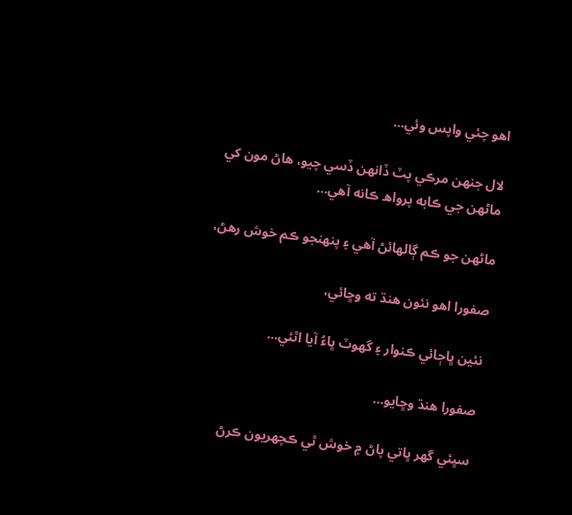اھو چئي واپس وئي…

لال جنھن مرڪي پٽ ڏانھن ڏسي چيو، ھاڻ مون کي ماڻھن جي ڪابه پرواھ ڪانه آھي…

ماڻھن جو ڪم ڳالھائڻ آھي ۽ پنھنجو ڪم خوش رھڻ،

صفورا اھو نئون ھنڌ ته وڇائي،

نئين ڀاڄائي ڪنوار ۽ گھوٽ ڀاءُ آيا اٿئي…

صفورا ھنڌ وڇايو…

سڀئي گھر ڀاتي پاڻ ۾ خوش ٿي ڪچھريون ڪرڻ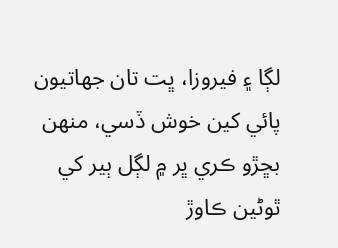لڳا ۽ فيروزا، ڀت تان جھاتيون پائي کين خوش ڏسي، منھن بڇڙو ڪري ڀر ۾ لڳل ٻير کي ٿوڻين ڪاوڙ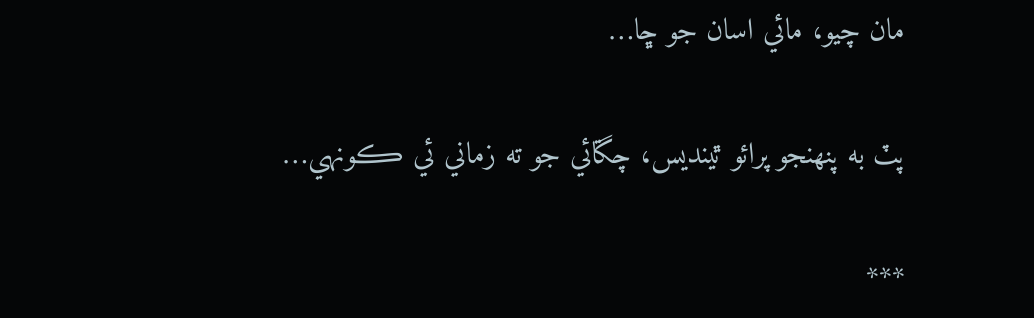مان چيو، مائي اسان جو ڇا…

پٽ به پنھنجو پرائو ٿينديس، چڱائي جو ته زماني ئي ڪونهي…

***